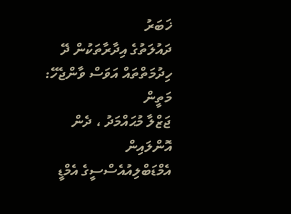ޚަބަރު
ދައުލަތުގެ އިދާރާތަކުން ދޭ ހިދުމަތްތައް އަވަސް ވާންޖެހޭ: މަތީން
ޖަޒްލާ މުޙައްމަދު ، ދެން އޮންލައިން
އެމްޑަބްލިއުއެސްސީގެ އެމްޑީ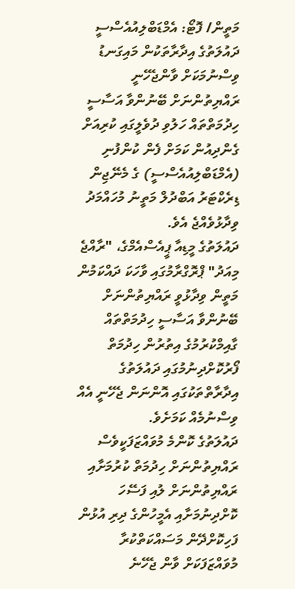މަތީން/ ފޮޓޯ: އެމްޑަބްލިއުއެސްސީ
ދައުލަތުގެ އިދާރާތަކުން މައިގަނޑު ވިސްނުމަކަށް ވާންޖެހޭނީ ރައްޔިތުންނަށް ބޭނުންވާ އަސާސީ ހިދުމަތްތައް ހަލުވި ދުވެލީގައި ކުރިއަށް ގެންދިއުން ކަމަށް ފެން ކުންފުނި (އެމްޑަބްލިއުއެސްސީ) ގެ މެނޭޖިން ޑިރެކްޓަރު އަބްދުލް މަތީނު މުހައްމަދު ވިދާޅުވެއްޖެ އެވެ.
ދައުލަތުގެ މީޑިއާ ޕީއެސްއެމްގެ، "ރާއްޖެ މިއަދު" ޕްރޮގްރާމުގައި ވާހަކަ ދައްކަމުން މަތީން ވިދާޅުވީ ރައްޔިތުންނަށް ބޭނުންވާ އަސާސީ ހިދުމަތްތައް ގާއިމްކުރުމުގެ އިތުރުން ހިދުމަތް ފޯރުކޮށްދިނުމުގައި ދައުލަތުގެ އިދާރާތްތަކުގައި އޮންނަން ޖެހޭނީ އެއް ވިސްނުމެއް ކަމަށެވެ.
ދައުލަތުގެ ކޮންމެ މުވައްޒަފަކީވެސް ރައްޔިތުންނަށް ހިދުމަތް ކުރުމަށާއި ރައްޔިތުންނަށް ލުއި ފަސޭހަ ކޮށްދިނުމަށާއި އެމީހުންގެ ދިރި އުޅުން ފަހިކޮށްދޭން މަސައްކަތްކުރާ މުވައްޒަފަކަށް ވާން ޖެހޭނެ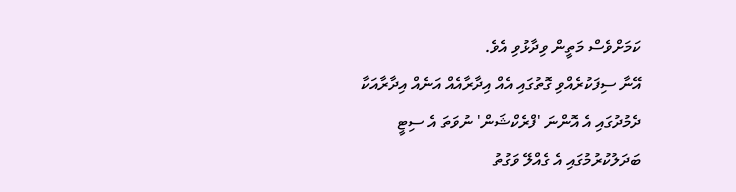ކަމަށްވެސް މަތީން ވިދާޅުވި އެވެ.
އޭނާ ސިފަކުރެއްވި ގޮތުގައި އެއް އިދާރާއެއް އަނެއް އިދާރާއަކާ ދެމުދުގައި އެ އޮންނަ 'ފްރެކްޝަން' ނުވަތަ އެ ސިޓީ ބަދަލުކުރުމުގައި އެ ގެއްލޭ ވަގުތު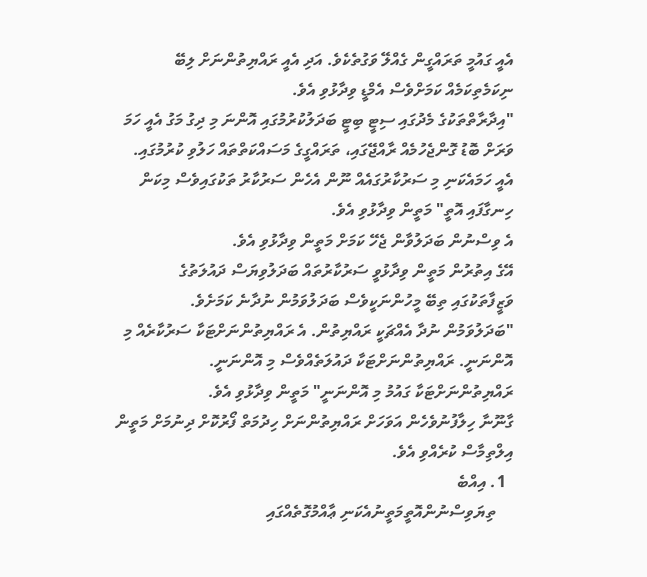އެއީ ގައުމީ ތަރައްގީން ގެއްލޭ ވަގުތެކެވެ. އަދި އެއީ ރައްޔިތުންނަށް ލިބޭ ނިކަމެތިކަމެއް ކަމަށްވެސް އެމްޑީ ވިދާޅުވި އެވެ.
"އިދާރާތްތަކުގެ މެދުގައި ސިޓީ ބިޓީ ބަދަލުކުރުމުގައި އޮންނަ މި ދިގު މަގު އެއީ ހަމަ ވަރަށް ބޮޑު ގޮންޖެހުމެއް ރާއްޖޭގައި، ތަރައްގީގެ މަސައްކަތްތައް ހަލުވި ކުރުމުގައި. އެއީ ހަމައެކަނި މި ސަރުކާރުގައެއް ނޫން އެހެން ސަރުކާރު ތަކުގައިވެސް މިކަން ހިނގާފައި އޮތީ" މަތީން ވިދާޅުވި އެވެ.
އެ ވިސްނުން ބަދަލުވާން ޖެހޭ ކަމަށް މަތީން ވިދާޅުވި އެވެ.
އޭގެ އިތުރުން މަތީން ވިދާޅުވީ ސަރުކާރުތައް ބަދަލުވިޔަސް ދައުލަތުގެ ވަޒީފާތަކުގައި ތިބޭ މީހުންނަކީވެސް ބަދަލުވަމުން ނުދާނެ ކަމަށެވެ.
"ބަދަލުވަމުން ނުދާ އެއްޗަކީ ރައްޔިތުން. އެ ރައްޔިތުންނަށްޓަކާ ސަރުކާރެއް މި އޮންނަނީ. ރައްޔިތުންނަށްޓަކާ ދައުލަތެއްވެސް މި އޮންނަނީ. ރައްޔިތުންނަށްޓަކާ ގައުމު މި އޮންނަނީ" މަތީން ވިދާޅުވި އެވެ.
ގާނޫނާ ހިލާފުނުވެހެން އަވަހަށް ރައްޔިތުންނަށް ހިދުމަތް ފޯރުކޮށް ދިނުމަށް މަތީން އިލްތިމާސް ކުރެއްވި އެވެ.
  1. އިއްބެ
    ތިޔަވިސްނުންއޮތީމަތީނުއެކަނި ޢާއްމުގޮތެއްގައި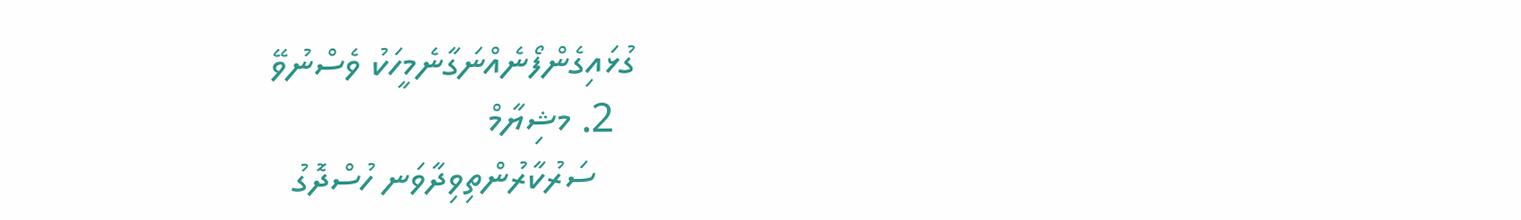ގުޅައިގެންފޯނެއްނަގާނެމީހަކު ވެސްނުވޭ
  2. މޝިޔާމް
    ސަރުކާރުންތިވިދާވަނ ހުސްދޮގު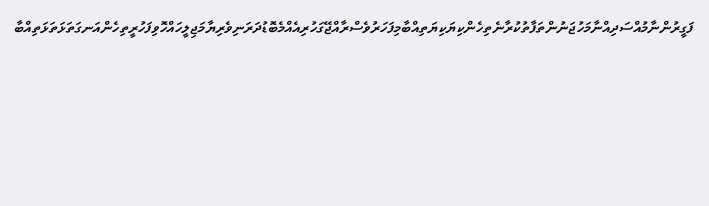ފަގީރުންނާމުއްސަދިއްނާމަހުޖަނުންތަފާތުކުރާނެތިހެންކިޔަކިޔަތިއްބާމިފަހަރުވެސްރާއްޖޭގަހުރިއެއްމެބޮޑުދަރަނިވެރިޔާމަޖިލީހައްހޮވިފަހުރީތިހެންއަނގަތަޅަތަޅަތިއްބާ